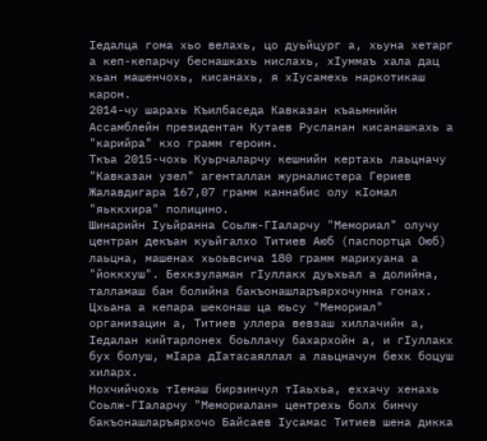Iедалца гома хьо велахь, цо дуьйцург а, хьуна хетарг а кеп-кепарчу беснашкахь нислахь, хIуммаъ хала дац хьан машенчохь, кисанахь, я хIусамехь наркотикаш карон.
2014-чу шарахь Къилбаседа Кавказан къаьмнийн Ассамблейн президентан Кутаев Русланан кисанашкахь а "карийра" кхо грамм героин.
Ткъа 2015-чохь Куьрчаларчу кешнийн кертахь лаьцначу "Кавказан узел" агенталлан журналистера Гериев Жалавдигара 167,07 грамм каннабис олу кIомал "яьккхира" полицино.
Шинарийн Iуьйранна Соьлж-ГIаларчу "Мемориал" олучу центран декъан куьйгалхо Титиев Аюб (паспортца Оюб) лаьцна, машенах хьоьвсича 180 грамм марихуана а "йоккхуш". Бехкзуламан гIуллакх дуьхьал а долийна, талламаш бан болийна бакъонашларъярхочунна гонах.
Цхьана а кепара шеконаш ца юьсу "Мемориал" организацин а, Титиев уллера вевзаш хиллачийн а, Iедалан кийтарлонех боьллачу бахархойн а, и гIуллакх бух болуш, мIара дIатасаяллал а лаьцначун бехк боцуш хиларх.
Нохчийчохь тIемаш бирзинчул тIаьхьа, еххачу хенахь Соьлж-ГIаларчу "Мемориалан» центрехь болх бинчу бакъонашларъярхочо Байсаев Iусамас Титиев шена дикка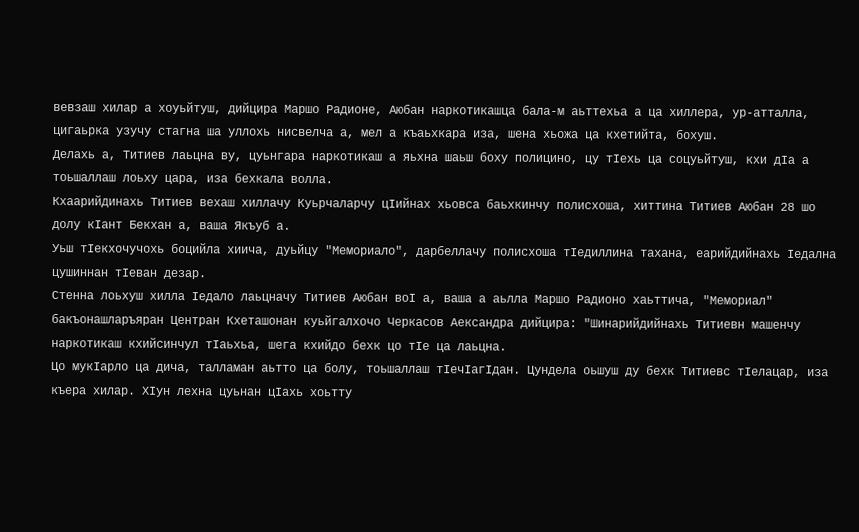вевзаш хилар а хоуьйтуш, дийцира Маршо Радионе, Аюбан наркотикашца бала-м аьттехьа а ца хиллера, ур-атталла, цигаьрка узучу стагна ша уллохь нисвелча а, мел а къаьхкара иза, шена хьожа ца кхетийта, бохуш.
Делахь а, Титиев лаьцна ву, цуьнгара наркотикаш а яьхна шаьш боху полицино, цу тIехь ца соцуьйтуш, кхи дIа а тоьшаллаш лоьху цара, иза бехкала волла.
Кхаарийдинахь Титиев вехаш хиллачу Куьрчаларчу цIийнах хьовса баьхкинчу полисхоша, хиттина Титиев Аюбан 28 шо долу кIант Бекхан а, ваша Якъуб а.
Уьш тIекхочучохь боцийла хиича, дуьйцу "Мемориало", дарбеллачу полисхоша тIедиллина тахана, еарийдийнахь Iедална цушиннан тIеван дезар.
Стенна лоьхуш хилла Iедало лаьцначу Титиев Аюбан воI а, ваша а аьлла Маршо Радионо хаьттича, "Мемориал" бакъонашларъяран Центран Кхеташонан куьйгалхочо Черкасов Аександра дийцира: "Шинарийдийнахь Титиевн машенчу наркотикаш кхийсинчул тIаьхьа, шега кхийдо бехк цо тIе ца лаьцна.
Цо мукIарло ца дича, талламан аьтто ца болу, тоьшаллаш тIечIагIдан. Цундела оьшуш ду бехк Титиевс тIелацар, иза къера хилар. ХIун лехна цуьнан цIахь хоьтту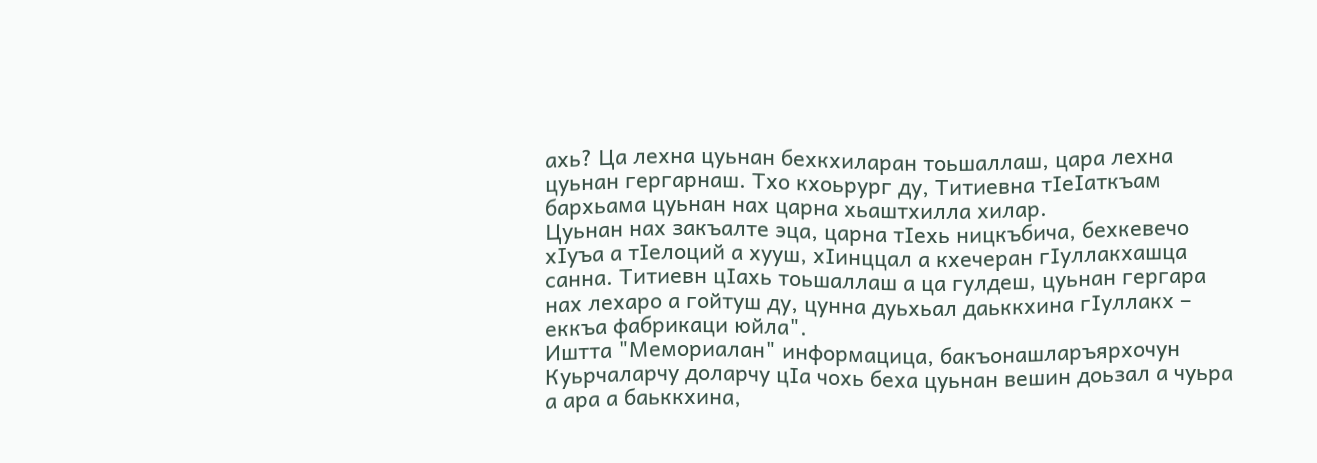ахь? Ца лехна цуьнан бехкхиларан тоьшаллаш, цара лехна цуьнан гергарнаш. Тхо кхоьрург ду, Титиевна тIеIаткъам бархьама цуьнан нах царна хьаштхилла хилар.
Цуьнан нах закъалте эца, царна тIехь ницкъбича, бехкевечо хIуъа а тIелоций а хууш, хIинццал а кхечеран гIуллакхашца санна. Титиевн цIахь тоьшаллаш а ца гулдеш, цуьнан гергара нах лехаро а гойтуш ду, цунна дуьхьал даьккхина гIуллакх – еккъа фабрикаци юйла".
Иштта "Мемориалан" информацица, бакъонашларъярхочун Куьрчаларчу доларчу цIа чохь беха цуьнан вешин доьзал а чуьра а ара а баьккхина,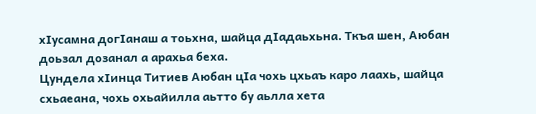хIусамна догIанаш а тоьхна, шайца дIадаьхьна. Ткъа шен, Аюбан доьзал дозанал а арахьа беха.
Цундела хIинца Титиев Аюбан цIа чохь цхьаъ каро лаахь, шайца схьаеана, чохь охьайилла аьтто бу аьлла хета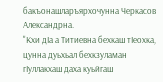бакъонашларъярхочунна Черкасов Александрна.
"Кхи дIа а Титиевна бехкаш тIеохка, цунна дуьхьал бехкзуламан гIуллакхаш даха куьйгаш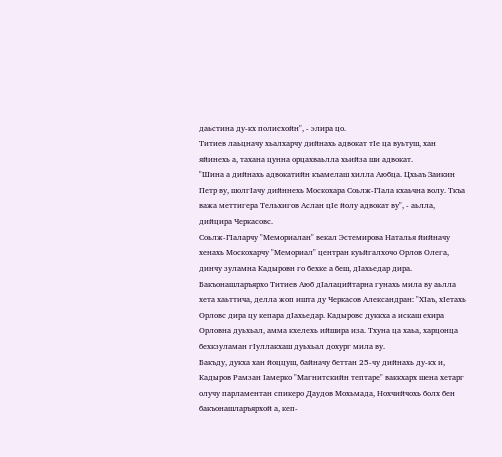даьстина ду-кх полисхойн", - элира цо.
Титиев лаьцначу хьалхарчу дийнахь адвокат тIе ца вуьтуш, хан яйинехь а, тахана цунна орцахваьлла хьийза ши адвокат.
"Шина а дийнахь адвокатийн къамелаш хилла Аюбца. Цхьаъ Заикин Петр ву, шолгIачу дийннехь Москохара Соьлж-ГIала кхаьчна волу. Ткъа важа меттигера Тельхигов Аслан цIе йолу адвокат ву", - аьлла, дийцира Черкасовс.
Соьлж-ГIаларчу "Мемориалан" векал Эстемирова Наталья йийначу хенахь Москохарчу "Мемориал" центран куьйгалхочо Орлов Олега, динчу зуламна Кадыровн го бехке а беш, дIахьедар дира.
Бакъонашларъярхо Титиев Аюб дIалацийтарна гунахь мила ву аьлла хета хаьттича, делла жоп ишта ду Черкасов Александран: "ХIаъ, хIетахь Орловс дира цу кепара дIахьедар. Кадыровс дуккха а искаш ехира Орловна дуьхьал, амма кхелехь ийшира иза. Тхуна ца хаьа, харцонца бехкзуламан гIуллакхаш дуьхьал дохург мила ву.
Бакъду, дукха хан йоццуш, байначу беттан 25-чу дийнахь ду-кх и, Кадыров Рамзан Iамерко "Магнитскийн тептаре" ваккхарх шена хетарг олучу парламентан спикеро Даудов Мохьмада, Нохчийчохь болх бен бакъонашларъярхой а, кеп-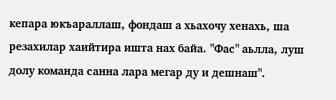кепара юкъараллаш, фондаш а хьахочу хенахь, ша резахилар хаийтира ишта нах байа. "Фас" аьлла, луш долу команда санна лара мегар ду и дешнаш".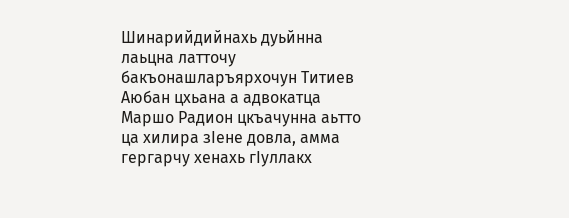Шинарийдийнахь дуьйнна лаьцна латточу бакъонашларъярхочун Титиев Аюбан цхьана а адвокатца Маршо Радион цкъачунна аьтто ца хилира зIене довла, амма гергарчу хенахь гIуллакх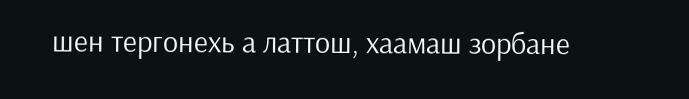шен тергонехь а латтош, хаамаш зорбане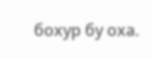бохур бу оха.